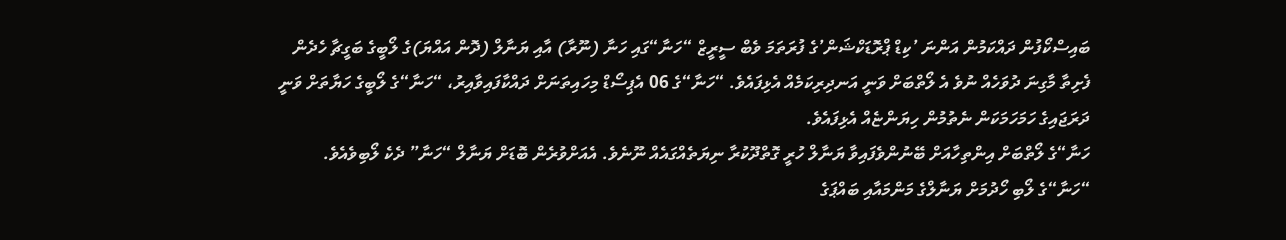ބައިސްކޯފުން ދައްކަމުން އަންނަ ’ކިޑް ޕްރޮޑަކްޝަން’ގެ ފުރަތަމަ ވެބް ސީރީޒް “ހަނާ“ގައި ހަނާ (ނޫރާ) އާއި ޔަނާލް (ދޮން އައްޔަ)ގެ ލޯބީގެ ބަގީޗާ ހެދެން ފެށިތާ މާގިނަ ދުވަހެއް ނުވެ އެ ލޯތްބަށް ވަނީ އަނދިރިކަމެއް އެޅިފައެވެ. “ހަނާ“ގެ 06 އެޕިސޯޑް މިހައިތަނަށް ދައްކާފައިވާއިރު، “ހަނާ“ގެ ލޯބީގެ ހަޔާތަށް ވަނީ ދަރަޖައިގެ ހަމަހަމަކަން ނެތުމުން ހިޔަންޏެއް އެޅިފައެވެ.
ހަނާ“ގެ ލޯތްބަށް އިންތިހާއަށް ބޭނުންވެފައިވާ ޔަނާލް ހުރީ ގޮތްދޫކުރާ ނިޔަތެއްގައެއް ނޫނެވެ. އެއަށްވުރެން ބޮޑަށް ޔަނާލް “ހަނާ” ދެކެ ލޯބިވެއެވެ. “ހަނާ“ގެ ލޯބި ހޯދުމަށް ޔަނާލްގެ މަންމައާއި ބައްޕަގެ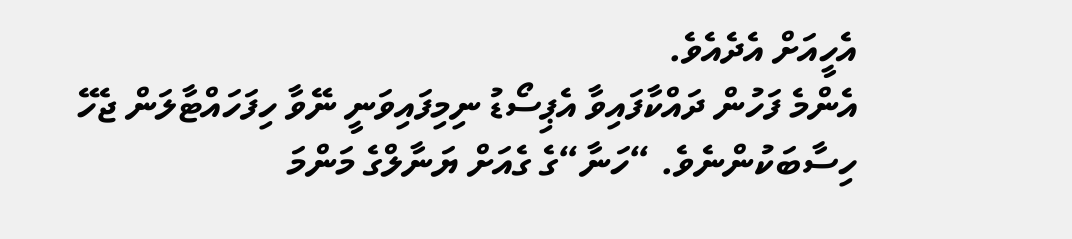އެހީއަށް އެދެއެވެ.
އެންމެ ފަހުން ދައްކާފައިވާ އެޕިސޯޑު ނިމިފައިވަނީ ނޭވާ ހިފަހައްޓާލަން ޖެހޭ ހިސާބަކުންނެވެ. “ހަނާ“ގެ ގެއަށް ޔަނާލްގެ މަންމަ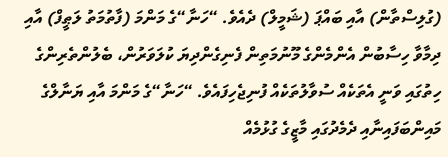(ގުލިސްތާން) އާއި ބައްޕަ (ޝަމީލް) ދެއެވެ. “ހަނާ“ގެ މަންމަ (ފާތުމަތު ލަޠީފް) އާއި ދިމާވާ ހިސާބުން އެންމެންގެ މޫނުމަތިން ފެނިގެންދިޔަ ކުލަވަރުން، ބެލުންތެރިންގެ ހިތުގައި ވަނީ އެތަކެއް ސުވާލުތަކެއް ފުނިޖެހިފައެވެ. “ހަނާ“ގެ މަންމަ އާއި ޔަނާލްގެ މައިންބަފައިނާއި ދެމެދުގައި މާޒީގެ ގުޅުމެއް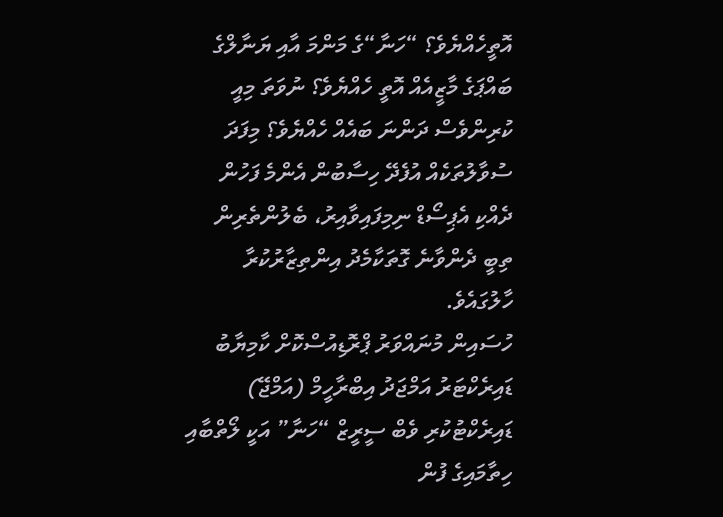އޮތީހެއްޔެވެ؟ “ހަނާ“ގެ މަންމަ އާއި ޔަނާލްގެ ބައްޕަގެ މާޒީއެއް އޮތީ ހެއްޔެވެ؟ ނުވަތަ މިއީ ކުރިންވެސް ދަންނަ ބައެއް ހެއްޔެވެ؟ މިފަދަ ސުވާލުތަކެއް އުފެދޭ ހިސާބުން އެންމެ ފަހުން ދެއްކި އެޕިސޯޑް ނިމިފައިވާއިރު، ބެލުންތެރިން ތިބީ ދެންވާނެ ގޮތަކާމެދު އިންތިޒާރުކުރާ ހާލުގައެވެ.
ހުސައިން މުނައްވަރު ޕްރޮޑިއުސްކޮށް ކާމިޔާބު ޑައިރެކްޓަރު އަމްޖަދު އިބްރާހީމް (އަމްޖޭ) ޑައިރެކްޓުކުރި ވެބް ސީރީޒް “ހަނާ” އަކީ ލޯތްބާއި ހިތާމައިގެ ފުން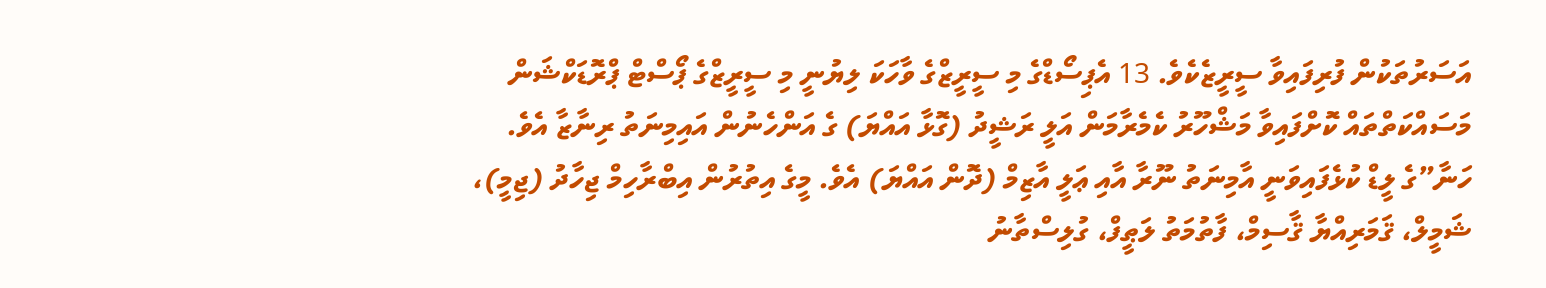އަސަރުތަކުން ފުރިފައިވާ ސީރީޒެކެވެ. 13 އެޕިސޯޑްގެ މި ސީރީޒްގެ ވާހަކަ ލިޔުނީ މި ސީރީޒްގެ ޕޯސްޓް ޕްރޮޑަކްޝަން މަސައްކަތްތައް ކޮށްފައިވާ މަޝްހޫރު ކެމެރާމަން އަލީ ރަޝީދު (ގޮޅާ އައްޔަ) ގެ އަންހެނުން އައިމިނަތު ރިނާޒާ އެވެ.
ހަނާ”ގެ ލީޑް ކުޅެފައިވަނީ އާމިނަތު ނޫރާ އާއި ޢަލީ އާޒިމް (ދޮން އައްޔަ) އެވެ. މީގެ އިތުރުން އިބްރާހިމް ޖިހާދު (ޖިމީ)، ޝަމީލް، ޤަމަރިއްޔާ ޤާސިމް، ފާތުމަތު ލަޠީފް، ގުލިސްތާނު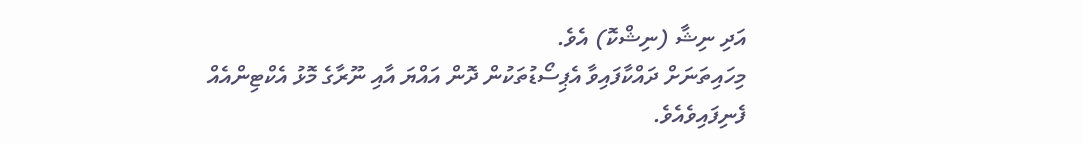އަދި ނިޝާ (ނިޝްކޮ) އެވެ.
މިހައިތަނަށް ދައްކާފައިވާ އެޕިސޯޑުތަކުން ދޮން އައްޔަ އާއި ނޫރާގެ މޮޅު އެކްޓިންއެއް ފެނިފައިވެއެވެ.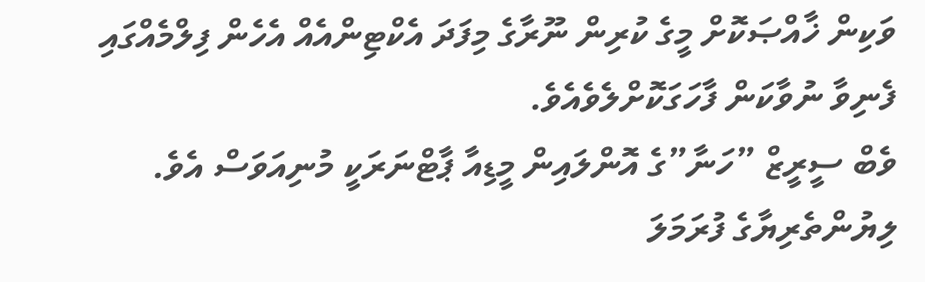ވަކިން ޚާއްޞަކޮށް މީގެ ކުރިން ނޫރާގެ މިފަދަ އެކްޓިންއެއް އެހެން ފިލްމެއްގައި ފެނިވާ ނުވާކަން ފާހަގަކޮށްލެވެއެވެ.
ވެބް ސީރީޒް ”ހަނާ”ގެ އޮންލައިން މީޑިއާ ޕާޓްނަރަކީ މުނިއަވަސް އެވެ.
ލިޔުންތެރިޔާގެ ފުރަމަލަ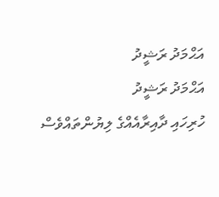އަޙްމަދު ރަޝީދު
އަޙްމަދު ރަޝީދު
ހުރިހައި ދާއިރާއެއްގެ ލިޔުންތައްވެސް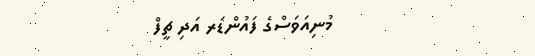މުނިއަވަސްގެ ފައުންޑަރ އަދި ޗީފް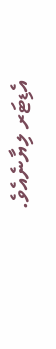އެޑިޓަރ ލިޔާނެއެވެ.